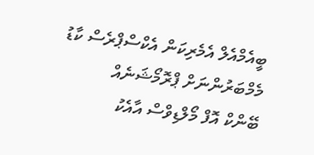ބީއެމްއެލް އެމެރިކަން އެކްސްޕްރެސް ކާޑު މެމްބަރުންނަށް ޕްރޮމޯޝަނެއް
ބޭންކް އޮފް މޯލްޑިވްސް އާއެކު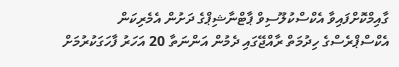ގާއިމްކޮށްފައިވާ އެކްސްކުލޫސިވް ޕާޓްނާޝިޕްގެ ދަށުން އެމެރިކަން އެކްސްޕްރެސްގެ ހިދުމަތް ރާއްޖޭގައި ދެމުން އަންނަތާ 20 އަހަރު ފާހަގަކުރުމަށް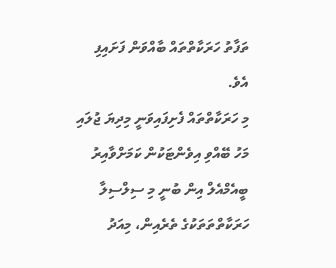ތަފާތު ހަރަކާތްތައް ބާއްވަން ފަށައިފި އެވެ.
މި ހަރަކާތްތައް ފެށިފައިވަނީ މިދިޔަ ޖުލައި މަހު ބޭއްވި އިވެންޓަކުން ކަމަށްވާއިރު ބީއެމްއެލް އިން ބުނީ މި ސިލްސިލާ ހަރަކާތްތަތަކުގެ ތެރެއިން، މިއަދު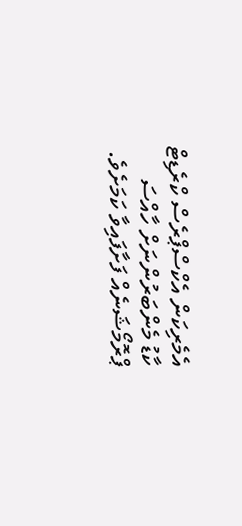އެމެރިކަން އެކްސްޕްރެސް ކްރެޑިޓް ކާޑު މެންބަރުންނަށް ހާއްސަ ޕްރޮމޯޝަނެއް ފަށާފައިވާ ކަމަށެވެ.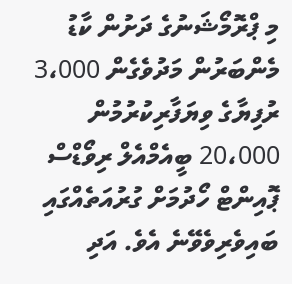މި ޕްރޮމޯޝަނުގެ ދަށުން ކާޑު މެންބަރުން މަދުވެގެން 3،000 ރުފިޔާގެ ވިޔަފާރިކުރުމުން 20،000 ބީއެމްއެލް ރިވޯޑްސް ޕޮއިންޓް ހޯދުމަށް ގުރުއަތެއްގައި ބައިވެރިވެވޭނެ އެވެ. އަދި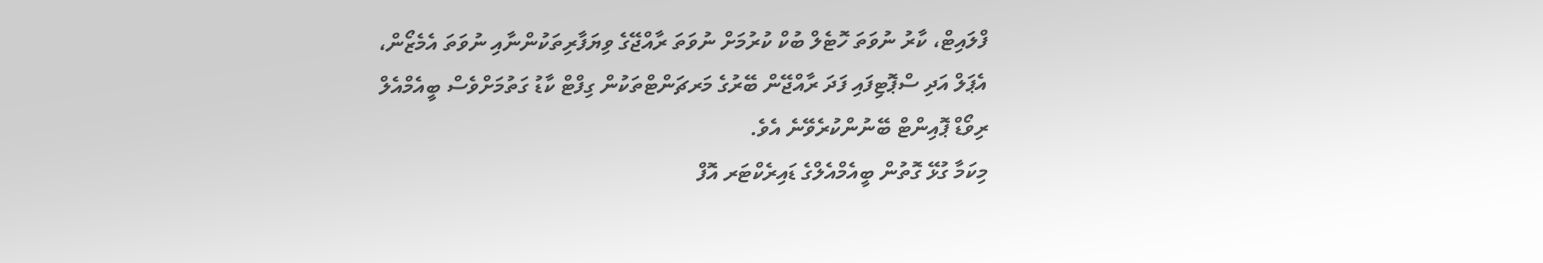ފްލައިޓް، ކާރު ނުވަތަ ހޮޓެލް ބުކް ކުރުމަށް ނުވަތަ ރާއްޖޭގެ ވިޔަފާރިތަކުންނާއި ނުވަތަ އެމެޒޯން، އެޕަލް އަދި ސްޕޮޓިފައި ފަދަ ރާއްޖޭން ބޭރުގެ މަރޗަންޓްތަކުން ގިފްޓް ކާޑު ގަތުމަށްވެސް ބީއެމްއެލް ރިވޯޑް ޕޮއިންޓް ބޭނުންކުރެވޭނެ އެވެ.
މިކަމާ ގުޅޭ ގޮތުން ބީއެމްއެލްގެ ޑައިރެކްޓަރ އޮފް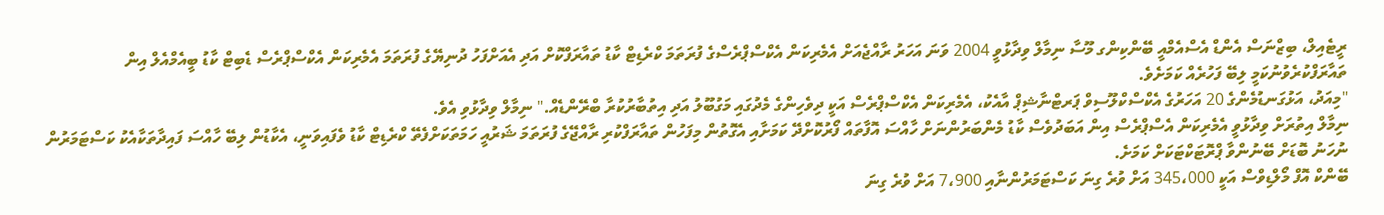ރީޓެއިލް، ބިޒްނަސް އެންޑް އެސްއެމްއީ ބޭންކިންގ މޫސާ ނިމާލް ވިދާޅުވީ 2004 ވަނަ އަހަރު ރާއްޖެއަށް އެމެރިކަން އެކްސްޕްރެސްގެ ފުރަތަމަ ކްރެޑިޓް ކާޑު ތައާރަފްކޮށް އަދި އެއަށްފަހު ދުނިޔޭގެ ފުރަތަމަ އެމެރިކަން އެކްސްޕްރެސް ޑެބިޓް ކާޑު ބީއެމްއެލް އިން ތައާރަފްކުރެވުނުކަމީ ލިބޭ ފަހުރެއް ކަމަށެވެ.
"މިއަދު، އަޅުގަނޑުމެންގެ 20 އަހަރުގެ އެކްސްކްލޫސިވް ޕަރޓްނާޝިޕް އާއެކު، އެމެރިކަން އެކްސްޕްރެސް އަކީ ދިވެހިންގެ މެދުގައި މަގުބޫލު އަދި އިތުބާރުކުރާ ބްރޭންޑެއް." ނިމާލް ވިދާޅުވި އެވެ.
ނިމާލް އިތުރަށް ވިދާޅުވީ އެމެރިކަން އެސްޕްރެސް އިން އަބަދުވެސް ކާޑު މެންބަރުންނަށް ހާއްސަ އޮފާތައް ފޯރުކޮށްދޭ ކަމަށާއި އެގޮތުން މިފަހުން ތައާރަފްކުރި ރާއްޖޭގެ ފުރަތަމަ ޝަރުއީ ހަމަތަކަށްފެތޭ ކްރެޑިޓް ކާޑު ވެފައިވަނީ، އެކާޑުން ލިބޭ ހާއްސަ ފައިދާތަކާއެކު ކަސްޓަމަރުން ނުހަނު ބޮޑަށް ބޭނުންވާ ޕްރޮޓަކްޓަކަށް ކަމަށެ.
ބޭންކް އޮފް މޯލްޑިވްސް އަކީ 345،000 އަށް ވުރެ ގިނަ ކަސްޓަމަރުންނާއި 7،900 އަށް ވުރެ ގިނަ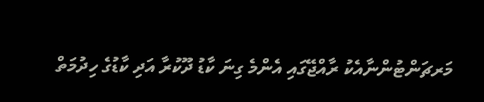މަރޗަންޓުންނާއެކު ރާއްޖޭގައި އެންމެ ގިނަ ކާޑު ދޫކުރާ އަދި ކާޑުގެ ހިދުމަތް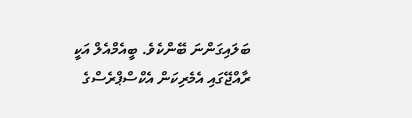ބަލައިގަންނަ ބޭންކެވެ. ބީއެމްއެލް އަކީ ރާއްޖޭގައި އެމެރިކަން އެކްސްޕްރެސްގެ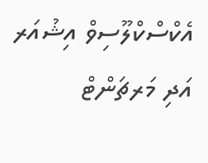އެކްސްކްލޫސިވް އިޝުއަރ އަދި މަރޗަންޓް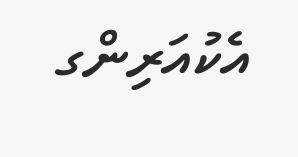އެކުއަރިންގ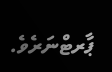ޕާރޓްނަރެވެ.